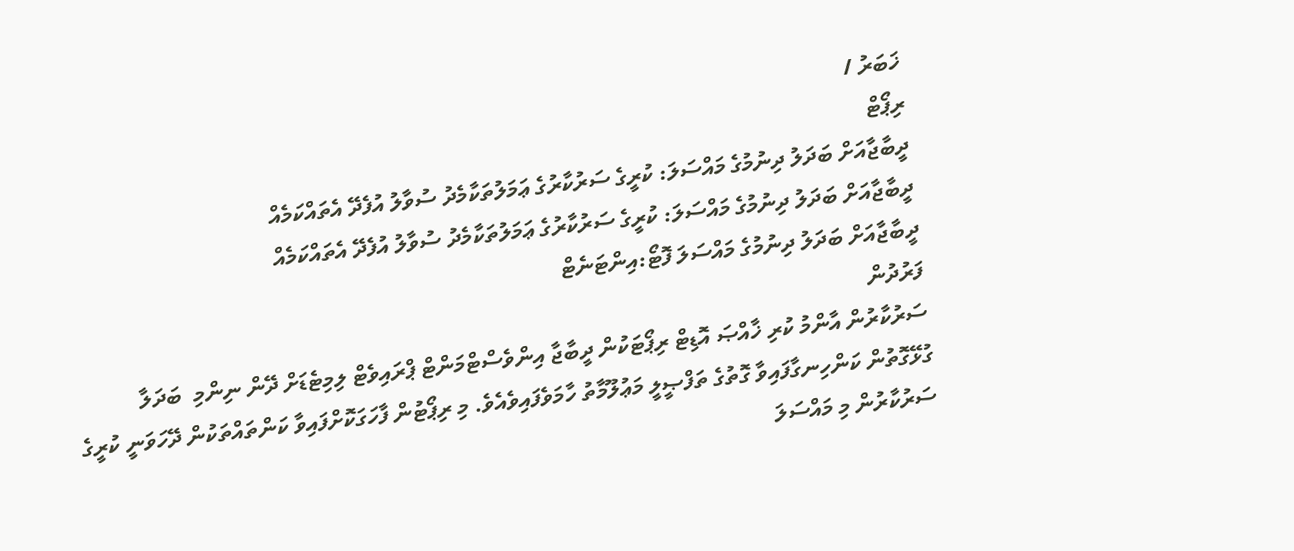ޚަބަރު /
ރިޕޯޓް
ދީބާޖާއަށް ބަދަލު ދިނުމުގެ މައްސަލަ: ކުރީގެ ސަރުކާރުގެ ޢަމަލުތަކާމެދު ސުވާލު އުފެދޭ އެތައްކަމެއް
ދީބާޖާއަށް ބަދަލު ދިނުމުގެ މައްސަލަ: ކުރީގެ ސަރުކާރުގެ ޢަމަލުތަކާމެދު ސުވާލު އުފެދޭ އެތައްކަމެއް
ދީބާޖާއަށް ބަދަލު ދިނުމުގެ މައްސަލަ ފޮޓޯ:އިންޓަނެޓް
ފަރުދުން
ސަރުކާރުން އާންމު ކުރި ޚާއްޞަ އޮޑިޓް ރިޕޯޓަކުން ދީބާޖާ އިންވެސްޓްމަންޓް ޕްރައިވެޓް ލިމިޓެޑަށް ދޭން ނިންމި  ބަދަލާ ގުޅޭގޮތުން ކަންހިނގާފައިވާ ގޮތުގެ ތަފްޞީލީ މަޢުލޫމާތު ހާމަވެފައިވެއެވެ. މި ރިޕޯޓުން ފާހަގަކޮށްފައިވާ ކަންތައްތަކުން ދޭހަވަނީ ކުރީގެ ސަރުކާރުން މި މައްސަލަ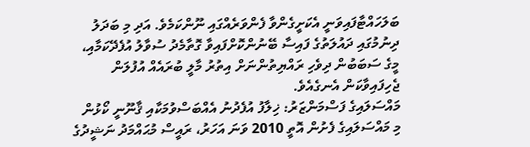ބަލަހައްޓާފައިވަނީ އެކަށީގެންވާ ފެންވަރެއްގައި ނޫންކަމެވެ. އަދި މި ބަދަލު ދިނުމުގައި ދައުލަތުގެ ފައިސާ ބޭނުންކޮށްފައިވާ ގޮތާމެދު ސުވާލު އުފެދޭކަމާއި، މީގެ ސަބަބުން ދިވެހި ރައްޔިތުންނަށް އިތުރު މާލީ ބުރައެއް އުފުލަން ޖެހިފައިވާކަން އެނގެއެވެ.
މައްސަލައިގެ ފަސްމަންޒަރު: ޚިލާފު އުފެދުނު އެއްބަސްވުމަކާއި ޤާނޫނީ ކޯޅުން
މި މައްސަލައިގެ ފެށުން އޮތީ 2010 ވަނަ އަހަރު، ރައީސް މުޙައްމަދު ނަޝީދުގެ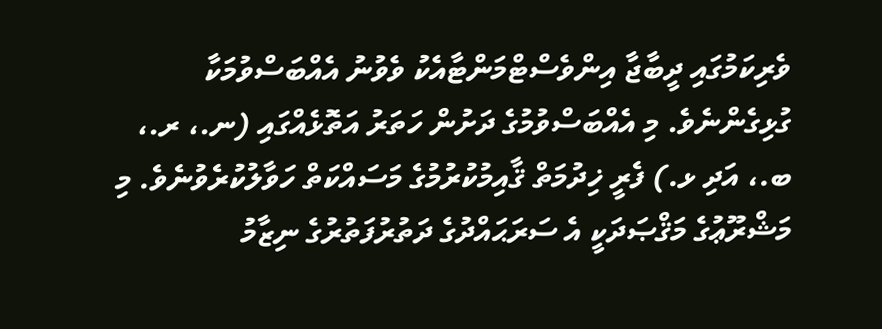ވެރިކަމުގައި ދީބާޖާ އިންވެސްޓްމަންޓާއެކު ވެވުނު އެއްބަސްވުމަކާ ގުޅިގެންނެވެ. މި އެއްބަސްވުމުގެ ދަށުން ހަތަރު އަތޮޅެއްގައި (ނ.، ރ.، ބ.، އަދި ޅ.) ފެރީ ޚިދުމަތް ޤާއިމުކުރުމުގެ މަސައްކަތް ހަވާލުކުރެވުނެވެ. މި މަޝްރޫޢުގެ މަޤްޞަދަކީ އެ ސަރަޙައްދުގެ ދަތުރުފަތުރުގެ ނިޒާމު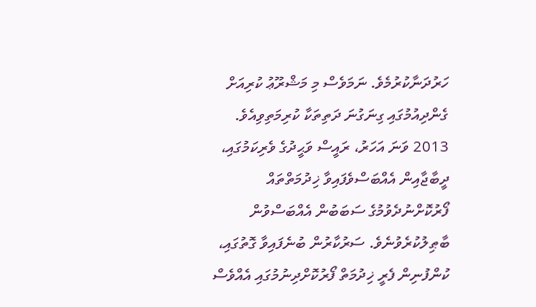ހަރުދަނާކުރުމެވެ. ނަމަވެސް މި މަޝްރޫޢު ކުރިއަށް ގެންދިއުމުގައި ގިނަގުނަ ދަތިތަކާ ކުރިމަތިވިއެވެ.
2013 ވަނަ އަހަރު، ރައީސް ވަޙީދުގެ ވެރިކަމުގައި، ދީބާޖާއިން އެއްބަސްވެފައިވާ ޚިދުމަތްތައް ފޯރުކޮށްނުދެވުމުގެ ސަބަބުން އެއްބަސްވުން ބާޠިލުކުރެވުނެވެ. ސަރުކާރުން ބުނެފައިވާ ގޮތުގައި، ކުންފުނިން ފެރީ ޚިދުމަތް ފޯރުކޮށްދިނުމުގައި އެއްވެސް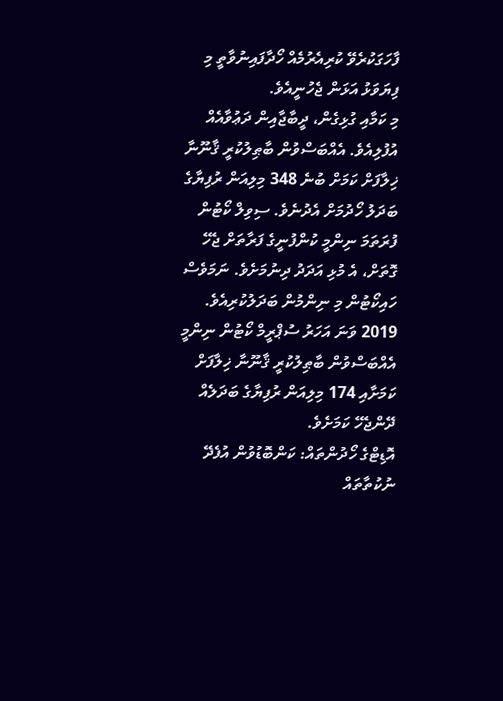ފާހަގަކުރެވޭ ކުރިއެރުމެއް ހޯދާފައިނުވާތީ މި ފިޔަވަޅު އަޅަން ޖެހުނީއެވެ.
މި ކަމާއި ގުޅިގެން، ދީބާޖާއިން ދަޢުވާއެއް އުފުލިއެވެ. އެއްބަސްވުން ބާޠިލުކުރީ ޤާނޫނާ ޚިލާފަށް ކަމަށް ބުނެ 348 މިލިއަން ރުފިޔާގެ ބަދަލު ހޯދުމަށް އެދުނެވެ. ސިވިލް ކޯޓުން ފުރަތަމަ ނިންމީ ކުންފުނީގެ ފަރާތަށް ޖެހޭ ގޮތަށް، އެ މުޅި އަދަދު ދިނުމަށެވެ. ނަމަވެސް ހައިކޯޓުން މި ނިންމުން ބަދަލުކުރިއެވެ. 2019 ވަނަ އަހަރު ސުޕްރީމް ކޯޓުން ނިންމީ އެއްބަސްވުން ބާޠިލުކުރީ ޤާނޫނާ ޚިލާފަށް ކަމަށާއި 174 މިލިއަން ރުފިޔާގެ ބަދަލެއް ދޭންޖެހޭ ކަމަށެވެ.
އޮޑިޓްގެ ހޯދުންތައް: ކަންބޮޑުވުން އުފެދޭ ނުކުތާތައް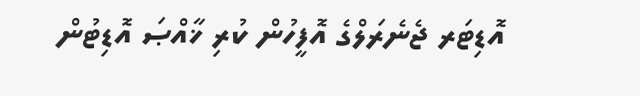އޮޑިޓަރ ޖެނެރަލްގެ އޮފީހުން ކުރި ޚާއްޞަ އޮޑިޓުން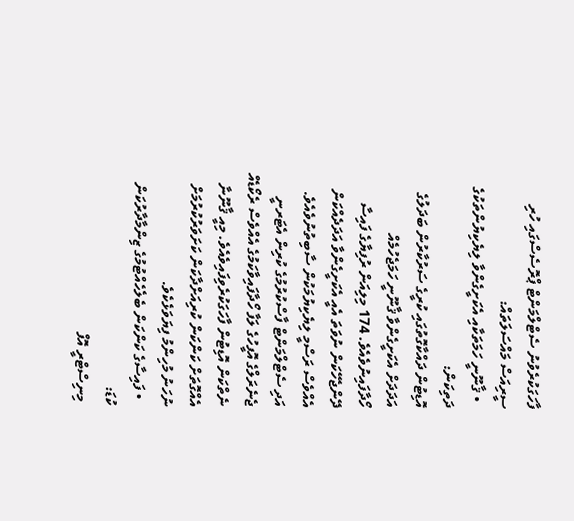ފާހަގަކުރެވުނު ސެޓްލްމަންޓް ޕްރޮސެސްގައި ހުރި ސީރިއަސް މައްސަލަތައް:
  • ޤާނޫނީ ހަމަތަކާއި އެކަށީގެންވާ ލިޔެކިޔުންތަކުގެ ދަތިކަން:
އޮޑިޓުން ދައްކާގޮތުގައި ކުރީގެ ސަރުކާރުން ބަދަލުގެ އަދަދަށް އެކަށީގެންވާ ޤާނޫނީ ހަމަޖެހުމެއް ހޯދާފައިނުވެއެވެ. 174 މިލިއަން ރުފިޔާގެ ފައިސާ ދޭންޖެހޭކަން ނުވަތަ އެއީ އެކަށީގެންވާ އަދަދެއްކަން އެއްވެސް ރަސްމީ ލިޔެކިޔުމަކުން ސާބިތުނުވެއެވެ. އަދި ސެޓްލްމަންޓް ފާސްކުރުމުގެ ކުރިން އެޓަރނީ ޖެނެރަލްގެ އޮފީހުގެ ލަފާ ހޯދާފައިވާކަމުގެ އެއްވެސް ރެކޯޑެއް ނެތްކަން އޮޑިޓުން ފާހަގަކުރެވިފައިވެއެވެ. މިއީ ޤާނޫނާ އެއްގޮތަށް ކަންކަން ކުރިއަށްދާކަން ކަށަވަރުކުރުމަށް ނުހަނު މުހިންމު ފިޔަވަޅެކެވެ.
  • ފައިސާގެ ކަންކަން ބެލެހެއްޓުމުގެ ޒިންމާދާރުކަން ކުޑަ:
 މިނިސްޓްރީ އޮފް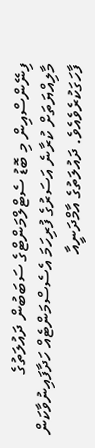ފިނޭންސްއިން މި ބޮޑު ސެޓްލްމަންޓްގެ ސަބަބުން ދައުލަތުގެ މާލިއްޔަތަށް ކުރާނެ އަސަރުގެ ފުރިހަމަ އެސެސްމަންޓެއް ހަދާފައިނުވާކަން ފާހަގަކުރެވެއެވެ. ދައުލަތުގެ އާމްދަނީއާ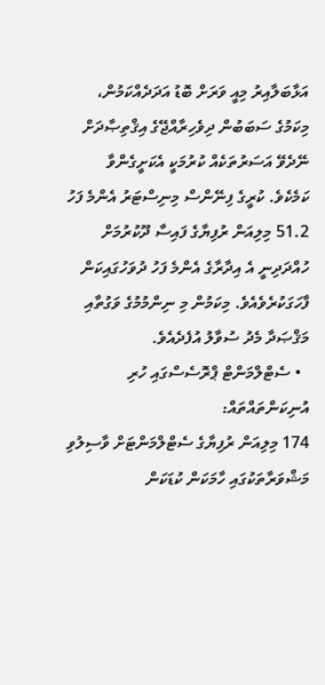އަޅާބަލާއިރު މިއީ ވަރަށް ބޮޑު އަދަދެއްކަމުން، މިކަމުގެ ސަބަބުން ދިވެހިރާއްޖޭގެ އިޤްތިޞާދަށް ނޭދެވޭ އަސަރުތަކެއް ކުރުމަކީ އެކަށީގެންވާ ކަމެކެވެ. ކުރީގެ ފިނޭންސް މިނިސްޓަރު އެންމެ ފަހު 51.2 މިލިއަން ރުފިޔާގެ ފައިސާ ދޫކުރުމަށް ހުއްދަދިނީ އެ އިދާރާގެ އެންމެ ފަހު ދުވަހުގައިކަން ފާހަގަކުރެވެއެވެ. މިކަމުން މި ނިންމުމުގެ ވަގުތާއި މަޤްޞަދާ މެދު ސުވާލު އުފެދެއެވެ.
  • ސެޓްލްމަންޓް ޕްރޮސެސްގައި ހުރި އުނިކަންތައްތައް:
174 މިލިއަން ރުފިޔާގެ ސެޓްލްމަންޓަށް ވާސިލުވި މަޝްވަރާތަކުގައި ހާމަކަން ކުޑަކަން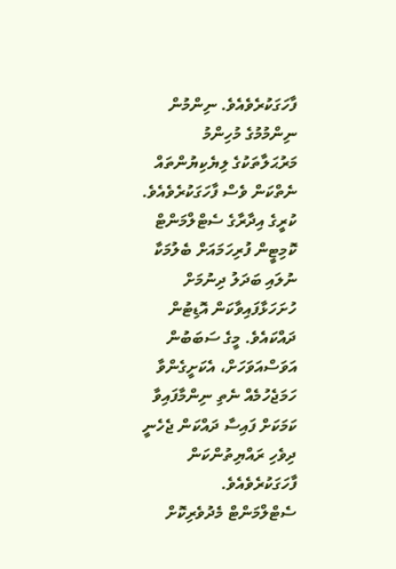ފާހަގަކުރެވެއެވެ. ނިންމުން ނިންމުމުގެ މުހިންމު މަރުޙަލާތަކުގެ ލިޔެކިޔުންތައް ނެތްކަން ވެސް ފާހަގަކުރެވެއެވެ. ކުރީގެ އިދާރާގެ ސެޓްލްމަންޓް ކޮމިޓީން ފުރިހަމައަށް ބެލުމަކާ ނުލައި ބަދަލު ދިނުމަށް ހުށަހަޅާފައިވާކަން އޮޑިޓުން ދައްކައެވެ. މީގެ ސަބަބުން އަވަސްއަވަހަށް، އެކަށީގެންވާ ހަމަޖެހުމެއް ނެތި ނިންމާފައިވާ ކަމަކަށް ފައިސާ ދައްކަން ޖެހެނީ ދިވެހި ރައްޔިތުންކަން ފާހަގަކުރެވެއެވެ.
ސެޓްލްމަންޓް މެދުވެރިކޮށް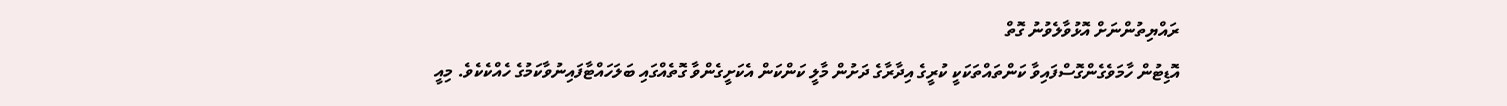ރައްޔިތުންނަށް އޮޅުވާލެވުނު ގޮތް
އޮޑިޓުން ހާމަވެގެންގޮސްފައިވާ ކަންތައްތަކަކީ ކުރީގެ އިދާރާގެ ދަށުން މާލީ ކަންކަން އެކަށީގެންވާ ގޮތެއްގައި ބަލަހައްޓާފައިނުވާކަމުގެ ހެއްކެކެވެ. މިއީ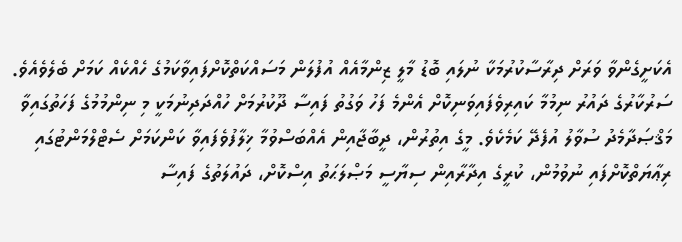އެކަށީގެންވާ ވަރަށް ދިރާސާކުރުމަކާ ނުލައި ބޮޑު މާލީ ޒިންމާއެއް އުފުލަން މަސައްކަތްކޮށްފައިވާކަމުގެ ހެއްކެއް ކަމަށް ބެލެވެއެވެ. ސަރުކާރުގެ ދައުރު ނިމުމާ ކައިރިވެފައިވަނިކޮށް އެންމެ ފަހު ވަގުތު ފައިސާ ދޫކުރުމަށް ހުއްދަދިނުމަކީ މި ނިންމުމުގެ ފަހަތުގައިވާ މަޤްޞަދާމެދު ސުވާލު އުފެދޭ ކަމެކެވެ. މީގެ އިތުރުން، ދީބާޖާއިން އެއްބަސްވުމާ ޚިލާފުވެފައިވާ ކަންކަމަށް ސެޓްލްމަންޓުގައި ރިޢާޔަތްކޮށްފައި ނުވުމުން، ކުރީގެ އިދާރާއިން ސިޔާސީ މަޞްލަޙަތު އިސްކޮށް، ދައުލަތުގެ ފައިސާ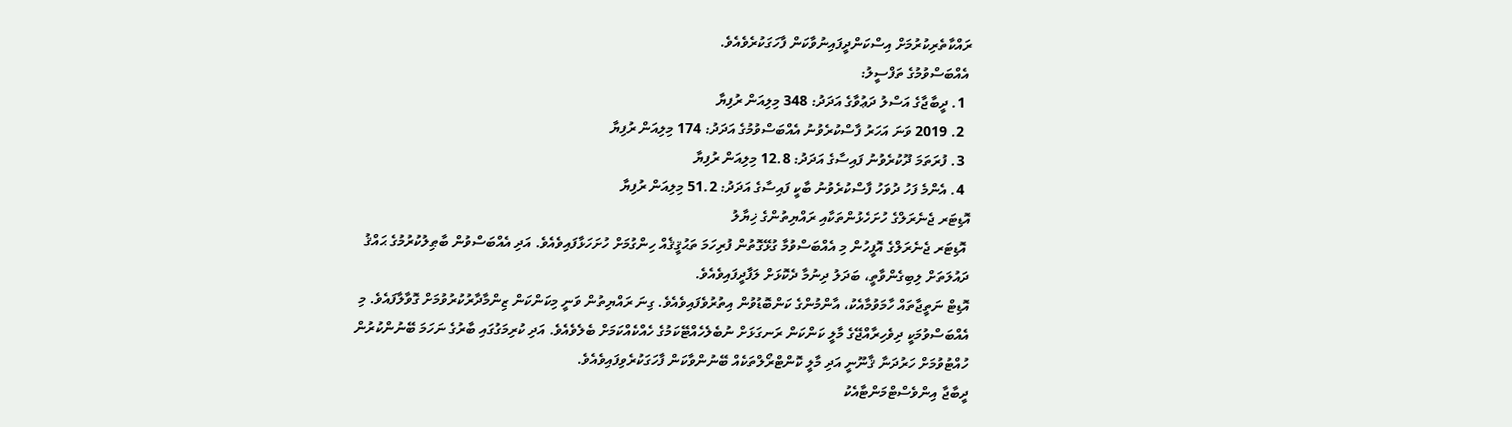ރައްކާތެރިކުރުމަށް އިސްކަންދީފައިނުވާކަން ފާހަގަކުރެވެއެވެ.
 އެއްބަސްވުމުގެ ތަފްސީލު:
  1. ދީބާޖާގެ އަސްލު ދަޢުވާގެ އަދަދު: 348 މިލިއަން ރުފިޔާ
  2. 2019 ވަނަ އަހަރު ފާސްކުރެވުނު އެއްބަސްވުމުގެ އަދަދު: 174 މިލިއަން ރުފިޔާ
  3. ފުރަތަމަ ދޫކުރެވުނު ފައިސާގެ އަދަދު: 12.8 މިލިއަން ރުފިޔާ
  4. އެންމެ ފަހު ދުވަހު ފާސްކުރެވުނު ބާކީ ފައިސާގެ އަދަދު: 51.2 މިލިއަން ރުފިޔާ
އޮޑިޓަރ ޖެނެރަލްގެ ހުށަހެޅުންތަކާއި ރައްޔިތުންގެ ޚިޔާލު
 އޮޑިޓަރ ޖެނެރަލްގެ އޮފީހުން މި އެއްބަސްވުމާ ގުޅޭގޮތުން ފުރިހަމަ ތަޙުޤީޤެއް ހިންގުމަށް ހުށަހަޅާފައިވެއެވެ. އަދި އެއްބަސްވުން ބާޠިލުކުރުމުގެ ޙައްޤު ދައުލަތަށް ލިބިގެންވާތީ، ބަދަލު ދިނުމާ ދެކޮޅަށް ލަފާދީފައިވެއެވެ.
އޮޑިޓް ނަތީޖާތައް ހާމަވުމާއެކު، އާންމުންގެ ކަންބޮޑުވުން އިތުރުވެފައިވެއެވެ. ގިނަ ރައްޔިތުން ވަނީ މިކަންކަން ޒިންމާދާރުކުރުވުމަށް ގޮވާލާފައެވެ. މި އެއްބަސްވުމަކީ ދިވެހިރާއްޖޭގެ މާލީ ކަންކަން ރަނގަޅަށް ނުބެލެހެއްޓޭކަމުގެ ހެއްކެއްކަމަށް ބެލެވެއެވެ. އަދި ކުރިމަގުގައި ބާރުގެ ނަހަމަ ބޭނުންކުރުން ހުއްޓުވުމަށް ހަރުދަނާ ޤާނޫނީ އަދި މާލީ ކޮންޓްރޯލްތަކެއް ބޭނުންވާކަން ފާހަގަކުރެވިފައިވެއެވެ.
ދީބާޖާ އިންވެސްޓްމަންޓާއެކު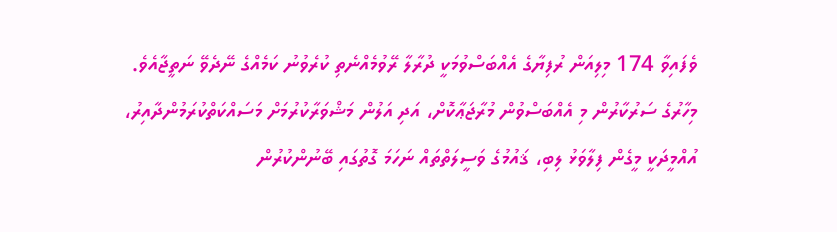ވެފައިވާ 174 މިލިއަން ރުފިޔާގެ އެއްބަސްވުމަކީ ދުރާލާ ރޭވުމެއްނެތި ކުރެވުނު ކަމެއްގެ ނޭދެވޭ ނަތީޖާއެވެ. މިހާރުގެ ސަރުކާރުން މި އެއްބަސްވުން މުރާޖަޢާކޮށް، އަދި އަލުން މަޝްވަރާކުރުމަށް މަސައްކަތްކުރަމުންދާއިރު، އުއްމީދަކީ މީގެން ފިލާވަޅު ލިބި، ޤައުމުގެ ވަސީލަތްތައް ނަހަމަ ގޮތުގައި ބޭނުންކުރުން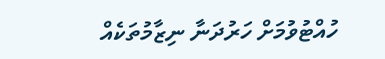ހުއްޓުވުމަށް ހަރުދަނާ ނިޒާމުތަކެއް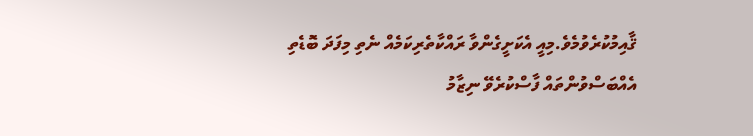ޤާއިމުކުރެވުމެވެ.މިއީ އެކަށީގެންވާ ރައްކާތެރިކަމެއް ނެތި މިފަދަ ބޮޑެތި އެއްބަސްވުންތައް ފާސްކުރެވޭ ނިޒާމު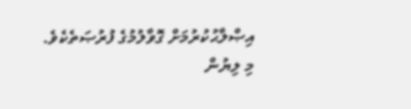އިޞްލާޙުކުރުމަށް ގޮވާލުމުގެ ފުރުޞަތެކެވެ.
މި ލިޔުން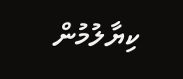ކިޔާލުމުން